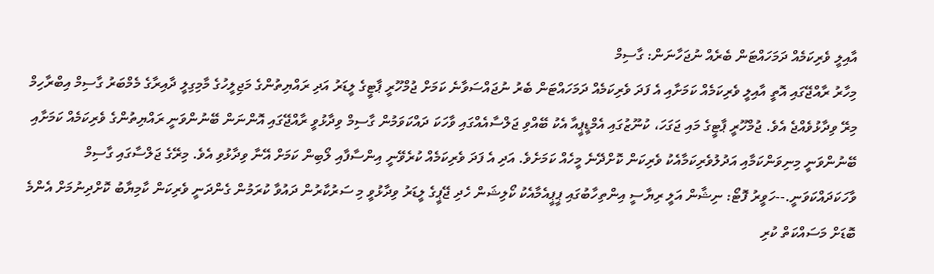އާއިލީ ވެރިކަމެއް ދަމަހައްޓަން ބެރެއް ނުޖަހާނަން: ގާސިމް
މިހާރު ރާއްޖޭގައި އޮތީ އާއިލީ ވެރިކަމެއް ކަމަށާއި އެ ފަދަ ވެރިކަމެއް ދަމަހައްޓަން ބެރު ނުޖައްސަވާނެ ކަމަށް ޖުމްހޫރީ ޕާޓީގެ ލީޑަރު އަދި ރައްޔިތުންގެ މަޖިލީހުގެ މާމިގިލީ ދާއިރާގެ މެމްބަރު ގާސިމް އިބްރާހިމް މިރޭ ވިދާޅުވެއްޖެ އެވެ. ޖުމްހޫރީ ޕާޓީގެ މައި ޖަގަހަ، ކުނޫޒުގައި އެމްޑީޕީއާ އެކު ބޭއްވި ޖަލްސާއެއްގައި ވާހަކަ ދައްކަވަމުން ގާސިމް ވިދާޅުވީ ރާއްޖޭގައި އޮންނަން ބޭނުންވަނީ ރައްޔިތުންގެ ވެރިކަމެއް ކަމަށާއި ބޭނުންވަނީ މިނިވަންކަމާއި އަދުލުވެރިކަމާއެކު ވެރިކަން ކޮށްދޭނެ މީހެއް ކަމަށެވެ. އަދި އެ ފަދަ ވެރިކަމެއް ކުރެވޭނީ އިންސާފާއި ލޯބިން ކަމަށް އޭނާ ވިދާޅުވި އެވެ. މިރޭގެ ޖަލްސާގައި ގާސިމް ވާހަކަދައްކަވަނީ.--ހަވީރު ފޮޓޯ: ނިޝާން އަލީ ރިޔާސީ އިންތިހާބުގައި ޕީޕީއެމާއެކު ކޯލިޝަން ހެދި ޖޭޕީގެ ލީޑަރު ވިދާޅުވީ މި ސަރުކާރުން ދައުވާ ކުރަމުން ގެންދަނީ ވެރިކަން ކާމިޔާބު ކޮށްދިނުމަށް އެންމެ ބޮޑަށް މަސައްކަތް ކުރި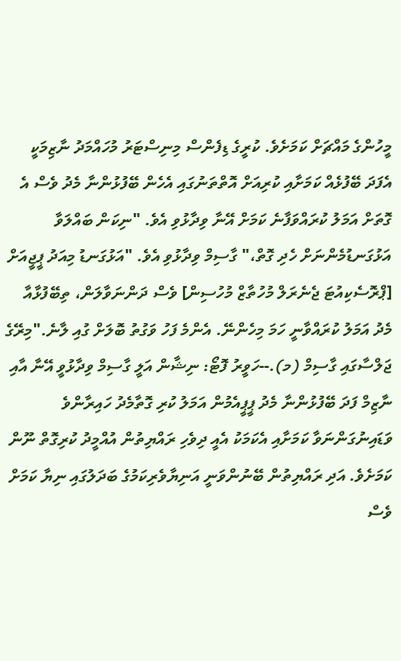މީހުންގެ މައްޗަށް ކަމަށެވެ. ކުރީގެ ޑިފެންސް މިނިސްޓަރު މުހައްމަދު ނާޒިމަކީ އެފަދަ ބޭފުޅެއް ކަމަށާއި ކުރިއަށް އޮތްތަނުގައި އެހެން ބޭފުޅުންނާ މެދު ވެސް އެ ގޮތަށް އަމަލު ކުރައްވަފާނެ ކަމަށް އޭނާ ވިދާޅުވި އެވެ. "ނިކަން ބައްލަވާ އަޅުގަނޑުމެންނަށް ހެދި ގޮތް،" ގާސިމް ވިދާޅުވި އެވެ. "އަޅުގަނޑު މިއަދު ޕީޖީއަށް [ޕްރޮސެކިއުޓަ ޖެނެރަލް މުހުތާޒް މުހުސިން] ވެސް ދަންނަވާލަން، ތިބޭފުޅާއާ މެދު އަމަލު ކުރައްވާނީ ހަމަ މިހެންނޭ. އެންމެ ފަހު ވަގުތު ބޮލަށް ގުއި ލާނެ."މިރޭގެ ޖަލްސާގައި ގާސިމް (މ).--ހަވީރު ފޮޓޯ: ނިޝާން އަލީ ގާސިމް ވިދާޅުވީ އޭނާ އާއި ނާޒިމް ފަދަ ބޭފުޅުންނާ މެދު ޕީޕީއެމުން އަމަލު ކުރި ގޮތާމެދު ހައިރާންވެ ވަޑައިނުގަންނަވާ ކަމަށާއި އެކަމަކު އެއީ ދިވެހި ރައްޔިތުން އުއްމީދު ކުރިގޮތް ނޫން ކަމަށެވެ. އަދި ރައްޔިތުން ބޭނުންވަނީ އަނިޔާވެރިކަމުގެ ބަދަލުގައި ނިޔާ ކަމަށް ވެސް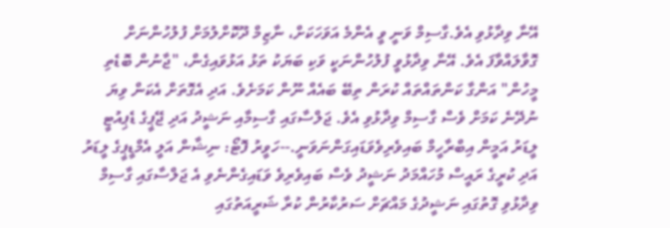އޭނާ ވިދާޅުވި އެވެ.ގާސިމް ވަނީ ވީ އެންމެ އަވަހަކަށް، ނާޒިމް ދޫކޮށްލުމަށް ފުލުހުންނަށް ގޮވާލައްވާފަ އެވެ. އޭނާ ވިދާޅުވީ ފުލުހުންނަކީ ވަކި ބަޔަކު ތަޅު އަޅުވައިގެން، "ޖާނުން ބޮޑެތި މީހުން" އަންގާ ކަންތައްތައް ކުރަން ތިބޭ ބައެއް ނޫން ކަމަށެވެ. އަދި އެގޮތަށް އެކަން ވިޔަ ނުދޭނެ ކަމަށް ވެސް ގާސިމް ވިދާޅުވި އެވެ. ޖަލްސާގައި ގާސިމާއި ނަޝީދު އަދި ޖޭޕީގެ ޑެޕިއުޓީ ލީޑަރު އަމީން އިބްރާހީމް ބައިވެރިވެވަޑައިގަންނަވަނީ.--ހަވީރު ފޮޓޯ: ނިޝާން އަލީ އެމްޑީޕީގެ ލީޑަރު އަދި ކުރީގެ ރައީސް މުހައްމަދު ނަޝީދު ވެސް ބައިވެރިވެ ވަޑައިގެންނެވި އެ ޖަލްސާގައި ގާސިމް ވިދާޅުވި ގޮތުގައި ނަޝީދުގެ މައްޗަށް ސަރުކާރުން ކުރާ ޝަރީއަތުގައި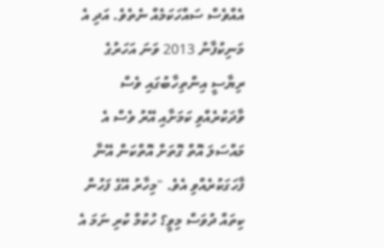އެއްވެސް ސައްހަކަމެއް ނެތެވެ. އަދި އެ މަނިކުފާނު 2013 ވަނަ އަހަރުގެ ރިޔާސީ އިންތިހާބުގައި ވެސް ވާދަކުރެއްވި ކަމަށާއި އޭރު ވެސް އެ މައްސަލަ އޮތް ގޮތަށް އޮތްކަން އޭނާ ފާހަގަކުރެއްވި އެވެ. "މިހާރު އޭގެ ފަހުން ކިތައް ދުވަސް މިވީ؟ ހުކުމް ކުރި ނަމަ އެ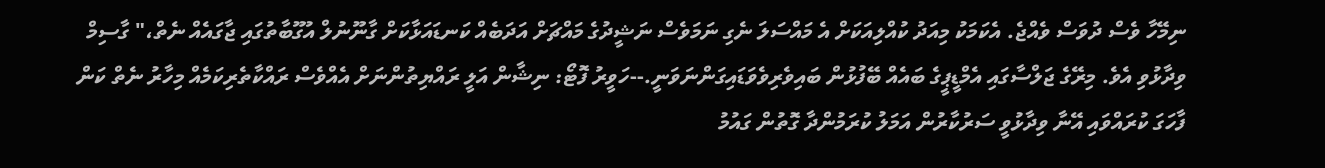ނިމޭހާ ވެސް ދުވަސް ވެއްޖެ. އެކަމަކު މިއަދު ކުއްލިއަކަށް އެ މައްސަލަ ނެގި ނަމަވެސް ނަޝީދުގެ މައްޗަށް އަދަބެއް ކަނޑައަޅާކަށް ގާނޫނުލް އުގޫބާތުގައި ޖާގައެއް ނެތް،" ގާސިމް ވިދާޅުވި އެވެ. މިރޭގެ ޖަލްސާގައި އެމްޑީޕީގެ ބައެއް ބޭފުޅުން ބައިވެރިވެވަޑައިގަންނަވަނީ.--ހަވީރު ފޮޓޯ: ނިޝާން އަލީ ރައްޔިތުންނަށް އެއްވެސް ރައްކާތެރިކަމެއް މިހާރު ނެތް ކަން ފާހަގަ ކުރައްވައި އޭނާ ވިދާޅުވީ ސަރުކާރުން އަމަލު ކުރަމުންދާ ގޮތުން ގައުމު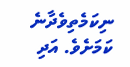ނިކަމެތިވެދާނެ ކަމަށެވެ. އަދި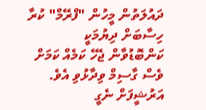ދައުލަތުން މީހުން "ފްރޭމް" ކުރާ ހިސާބަށް ދިޔުމަކީ ކަންބޮޑުވާން ޖެހޭ ކަމެއް ކަމަށް ވެސް ގާސިމް ވިދާޅުވި އެވެ.
އަރުޝީފަށް ނެގީ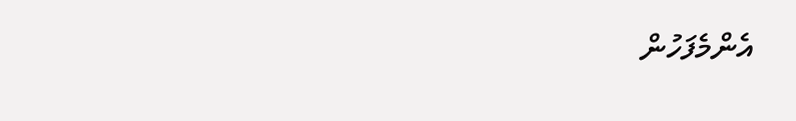އެންމެފަހުން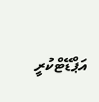އަޕްޑޭޓްކުރީ